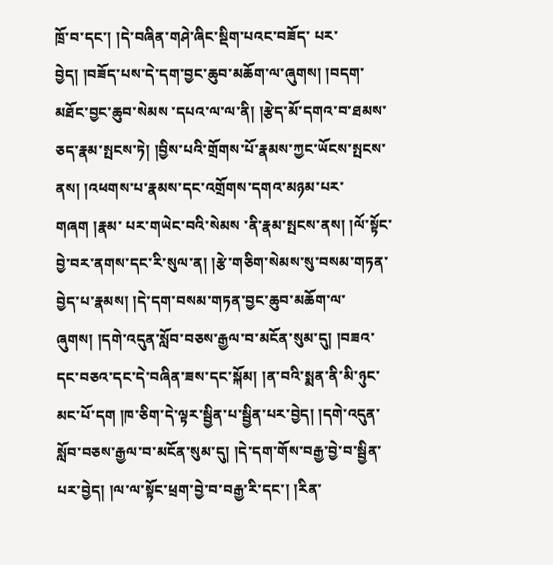ཁྲོ་བ་དང་། །དེ་བཞིན་གཤེ་ཞིང་སྡིག་པའང་བཟོད་ པར་བྱེད། །བཟོད་པས་དེ་དག་བྱང་ཆུབ་མཆོག་ལ་ཞུགས། །བདག་མཐོང་བྱང་ཆུབ་སེམས ་དཔའ་ལ་ལ་ནི། །རྩེད་མོ་དགའ་བ་ཐམས་ཅད་རྣམ་སྤངས་ཏེ། །བྱིས་པའི་གྲོགས་པོ་རྣམས་ཀྱང་ཡོངས་སྤངས་ནས། །འཕགས་པ་རྣམས་དང་འགྲོགས་དགའ་མཉམ་པར་གཞག །རྣམ་ པར་གཡེང་བའི་སེམས ་ནི་རྣམ་སྤངས་ནས། །ལོ་སྟོང་བྱེ་བར་ནགས་དང་རི་སུལ་ན། །རྩེ་གཅིག་སེམས་སུ་བསམ་གཏན་བྱེད་པ་རྣམས། །དེ་དག་བསམ་གཏན་བྱང་ཆུབ་མཆོག་ལ་ཞུགས། །དགེ་འདུན་སློབ་བཅས་རྒྱལ་བ་མངོན་སུམ་དུ། །བཟའ་དང་བཅའ་དང་དེ་བཞིན་ཟས་དང་སྐོམ། །ན་བའི་སྨན་ནི་མི་ཉུང་མང་པོ་དག །ཁ་ཅིག་དེ་ལྟར་སྦྱིན་པ་སྦྱིན་པར་བྱེད། །དགེ་འདུན་སློབ་བཅས་རྒྱལ་བ་མངོན་སུམ་དུ། །དེ་དག་གོས་བརྒྱ་བྱེ་བ་སྦྱིན་པར་བྱེད། །ལ་ལ་སྟོང་ཕྲག་བྱེ་བ་བརྒྱ་རི་དང་། །རིན་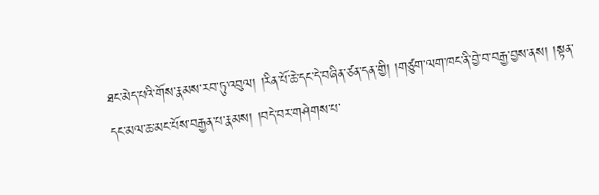ཐང་མེད་པའི་གོས་རྣམས་རབ་ཏུ་འབུལ། །རིན་པོ་ཆེ་དང་དེ་བཞིན་ཙན་དན་གྱི། །གཙུག་ལག་ཁང་ནི་བྱེ་བ་བརྒྱ་བྱས་ནས། །སྟན་དང་མལ་ཆ་མང་པོས་བརྒྱན་པ་རྣམས། །བདེ་བར་གཤེགས་པ་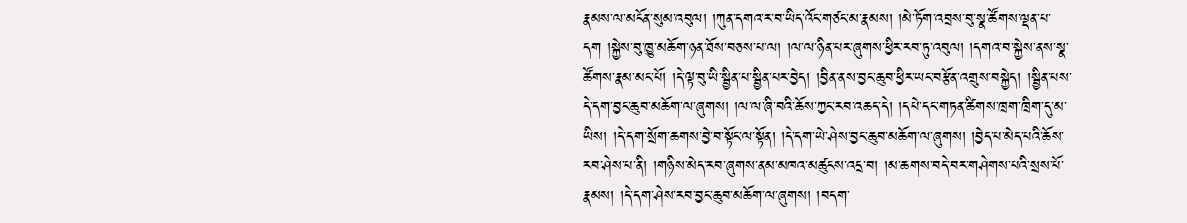རྣམས་ལ་མངོན་སུམ་འབུལ། །ཀུན་དགའ་ར་བ་ཡིད་འོང་གཙང་མ་རྣམས། །མེ་ཏོག་འབྲས་བུ་སྣ་ཚོགས་ལྡན་པ་དག །སྐྱེས་བུ་ཁྱུ་མཆོག་ཉན་ཐོས་བཅས་པ་ལ། །ལ་ལ་ཉིན་པར་ཞུགས་ཕྱིར་རབ་ཏུ་འབུལ། །དགའ་བ་སྐྱེས་ནས་སྣ་ཚོགས་རྣམ་མང་པོ། །དེ་ལྟ་བུ་ཡི་སྦྱིན་པ་སྦྱིན་པར་བྱེད། །བྱིན་ནས་བྱང་ཆུབ་ཕྱིར་ཡང་བརྩོན་འགྲུས་བསྐྱེད། །སྦྱིན་པས་དེ་དག་བྱང་ཆུབ་མཆོག་ལ་ཞུགས། །ལ་ལ་ཞི་བའི་ཆོས་ཀྱང་རབ་འཆད་དེ། །དཔེ་དང་གཏན་ཚིགས་ཁྲག་ཁྲིག་དུ་མ་ཡིས། །དེ་དག་སྲོག་ཆགས་བྱེ་བ་སྟོང་ལ་སྟོན། །དེ་དག་ཡེ་ཤེས་བྱང་ཆུབ་མཆོག་ལ་ཞུགས། །བྱེད་པ་མེད་པའི་ཆོས་རབ་ཤེས་པ་ནི། །གཉིས་མེད་རབ་ཞུགས་ནམ་མཁའ་མཚུངས་འདྲ་བ། །མ་ཆགས་བདེ་བར་གཤེགས་པའི་སྲས་པོ་རྣམས། །དེ་དག་ཤེས་རབ་བྱང་ཆུབ་མཆོག་ལ་ཞུགས། །བདག་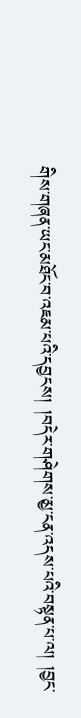གིས་གཞན་ཡང་མཐོང་བ་འཇམ་པའི་དབྱངས། །བདེར་གཤེགས་མྱ་ངན་འདས་པའི་བསྟན་པ་ལ། །བྱང་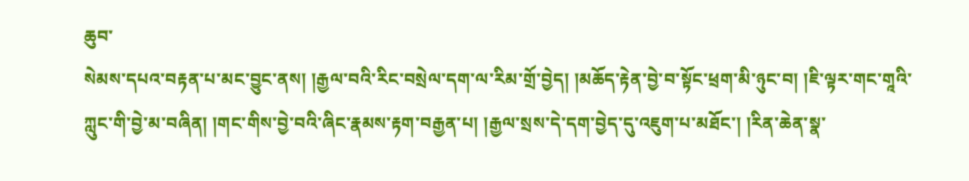ཆུབ་
སེམས་དཔའ་བརྟན་པ་མང་བྱུང་ནས། །རྒྱལ་བའི་རིང་བསྲེལ་དག་ལ་རིམ་གྲོ་བྱེད། །མཆོད་རྟེན་བྱེ་བ་སྟོང་ཕྲག་མི་ཉུང་བ། །ཇི་ལྟར་གང་གཱའི་ཀླུང་གི་བྱེ་མ་བཞིན། །གང་གིས་བྱེ་བའི་ཞིང་རྣམས་རྟག་བརྒྱན་པ། །རྒྱལ་སྲས་དེ་དག་བྱེད་དུ་འཇུག་པ་མཐོང་། །རིན་ཆེན་སྣ་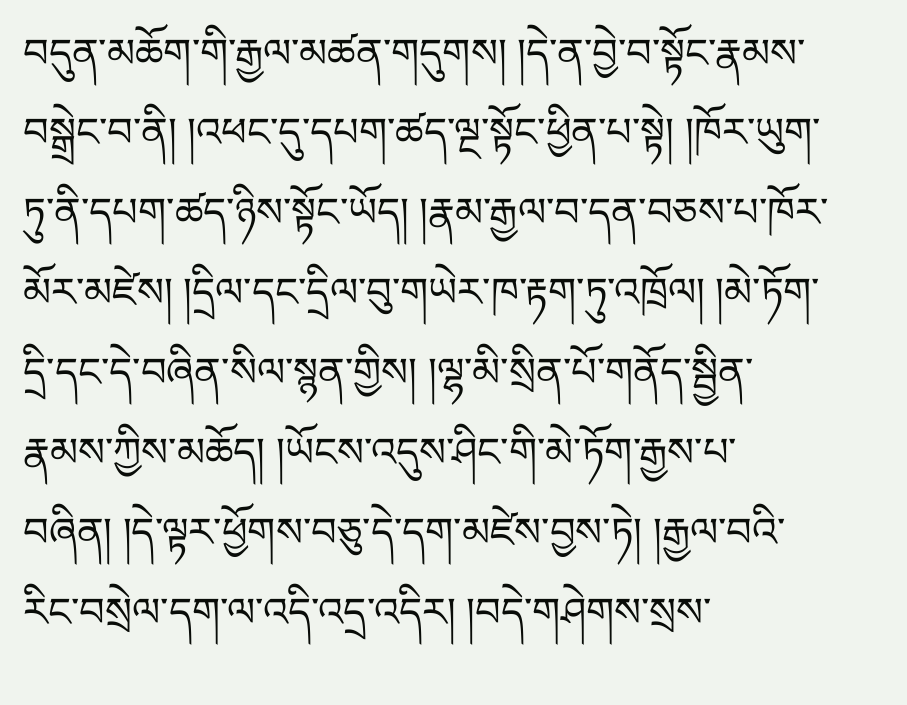བདུན་མཆོག་གི་རྒྱལ་མཚན་གདུགས། །དེ་ན་བྱེ་བ་སྟོང་རྣམས་བསྒྲེང་བ་ནི། །འཕང་དུ་དཔག་ཚད་ལྔ་སྟོང་ཕྱིན་པ་སྟེ། །ཁོར་ཡུག་ཏུ་ནི་དཔག་ཚད་ཉིས་སྟོང་ཡོད། །རྣམ་རྒྱལ་བ་དན་བཅས་པ་ཁོར་མོར་མཛེས། །དྲིལ་དང་དྲིལ་བུ་གཡེར་ཁ་རྟག་ཏུ་འཁྲོལ། །མེ་ཏོག་དྲི་དང་དེ་བཞིན་སིལ་སྙན་གྱིས། །ལྷ་མི་སྲིན་པོ་གནོད་སྦྱིན་རྣམས་ཀྱིས་མཆོད། །ཡོངས་འདུས་ཤིང་གི་མེ་ཏོག་རྒྱས་པ་བཞིན། །དེ་ལྟར་ཕྱོགས་བཅུ་དེ་དག་མཛེས་བྱས་ཏེ། །རྒྱལ་བའི་རིང་བསྲེལ་དག་ལ་འདི་འདྲ་འདིར། །བདེ་གཤེགས་སྲས་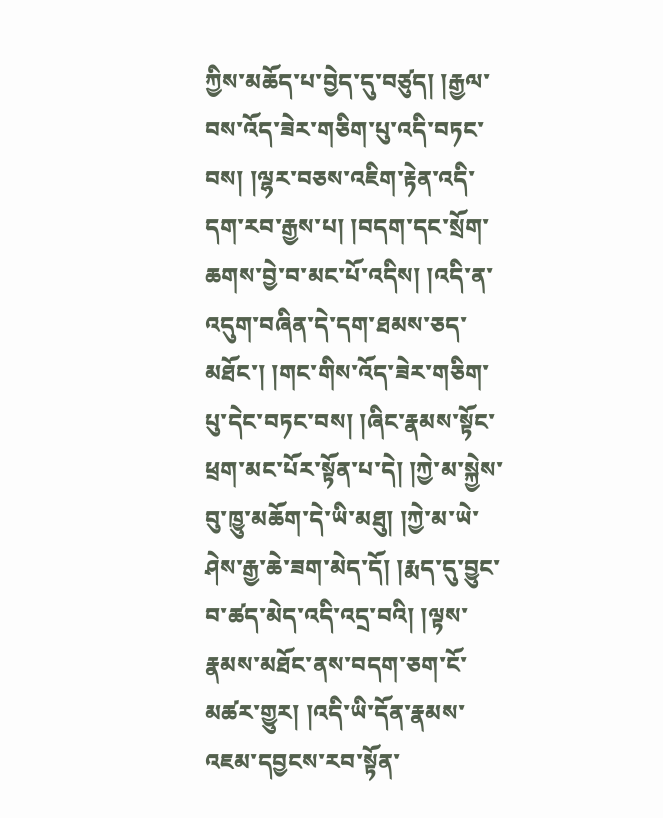ཀྱིས་མཆོད་པ་བྱེད་དུ་བཙུད། །རྒྱལ་བས་འོད་ཟེར་གཅིག་པུ་འདི་བཏང་བས། །ལྷར་བཅས་འཇིག་རྟེན་འདི་དག་རབ་རྒྱས་པ། །བདག་དང་སྲོག་ཆགས་བྱེ་བ་མང་པོ་འདིས། །འདི་ན་འདུག་བཞིན་དེ་དག་ཐམས་ཅད་མཐོང་། །གང་གིས་འོད་ཟེར་གཅིག་པུ་དེང་བཏང་བས། །ཞིང་རྣམས་སྟོང་ཕྲག་མང་པོར་སྟོན་པ་དེ། །ཀྱེ་མ་སྐྱེས་བུ་ཁྱུ་མཆོག་དེ་ཡི་མཐུ། །ཀྱེ་མ་ཡེ་ཤེས་རྒྱ་ཆེ་ཟག་མེད་དོ། །རྨད་དུ་བྱུང་བ་ཚད་མེད་འདི་འདྲ་བའི། །ལྟས་རྣམས་མཐོང་ནས་བདག་ཅག་ངོ་མཚར་གྱུར། །འདི་ཡི་དོན་རྣམས་འཇམ་དབྱངས་རབ་སྟོན་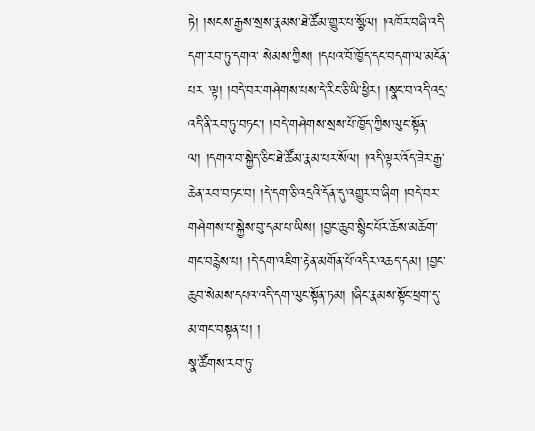ཏེ། །སངས་རྒྱས་སྲས་རྣམས་ཐེ་ཚོམ་གྱུར་པ་སྩོལ། །འཁོར་བཞི་འདི་དག་རབ་ཏུ་དགའ་ སེམས་ཀྱིས། །དཔའ་བོ་ཁྱོད་དང་བདག་ལ་མངོན་པར ་ལྟ། །བདེ་བར་གཤེགས་པས་དེ་རིང་ཅི་ཡི་ཕྱིར། །སྣང་བ་འདི་འདྲ་འདི་ནི་རབ་ཏུ་བཏང་། །བདེ་གཤེགས་སྲས་པོ་ཁྱོད་ཀྱིས་ལུང་སྟོན་ལ། །དགའ་བ་སྐྱེད་ཅིང་ཐེ་ཚོམ་རྣམ་པར་སོལ། །འདི་ལྟར་འོད་ཟེར་རྒྱ་ཆེན་རབ་བཏང་བ། །དེ་དག་ཅི་འདྲའི་དོན་དུ་འགྱུར་བ་ཞིག །བདེ་བར་གཤེགས་པ་སྐྱེས་བུ་དམ་པ་ཡིས། །བྱང་ཆུབ་སྙིང་པོར་ཆོས་མཆོག་གང་བརྙེས་པ། །དེ་དག་འཇིག་རྟེན་མགོན་པོ་འདིར་འཆད་དམ། །བྱང་ཆུབ་སེམས་དཔའ་འདི་དག་ལུང་སྟོན་ཏམ། །ཞིང་རྣམས་སྟོང་ཕྲག་དུ་མ་གང་བསྟན་པ། །
སྣ་ཚོགས་རབ་ཏུ་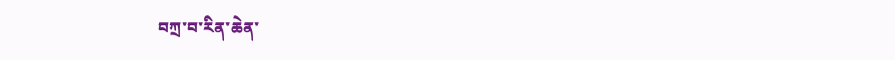བཀྲ་བ་རིན་ཆེན་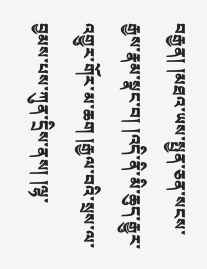བརྒྱན། །མཐའ་ཡས་སྤྱན་ཅན་སངས་རྒྱས་རྣམ་སྣང་བ། །འདི་ནི་མི་ཆུད་རྒྱུར་འགྱུར་གོར་མ་ཆག །རྒྱལ་བའི་སྲས་ལ་བྱམས་པས་ཀུན་དྲིས་ནས། །ལྷ་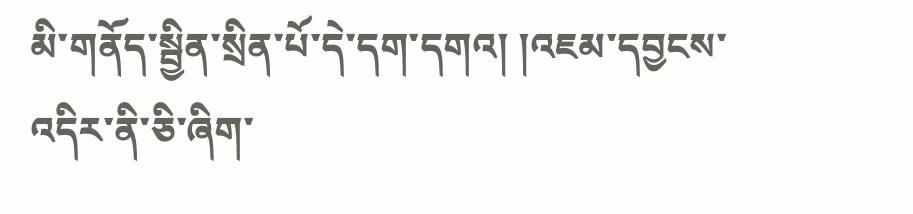མི་གནོད་སྦྱིན་སྲིན་པོ་དེ་དག་དགའ། །འཇམ་དབྱངས་འདིར་ནི་ཅི་ཞིག་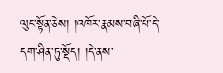ལུང་སྟོན་ཅེས། །འཁོར་རྣམས་བཞི་པོ་དེ་དག་ཤིན་ཏུ་སྡོད། །དེ་ནས་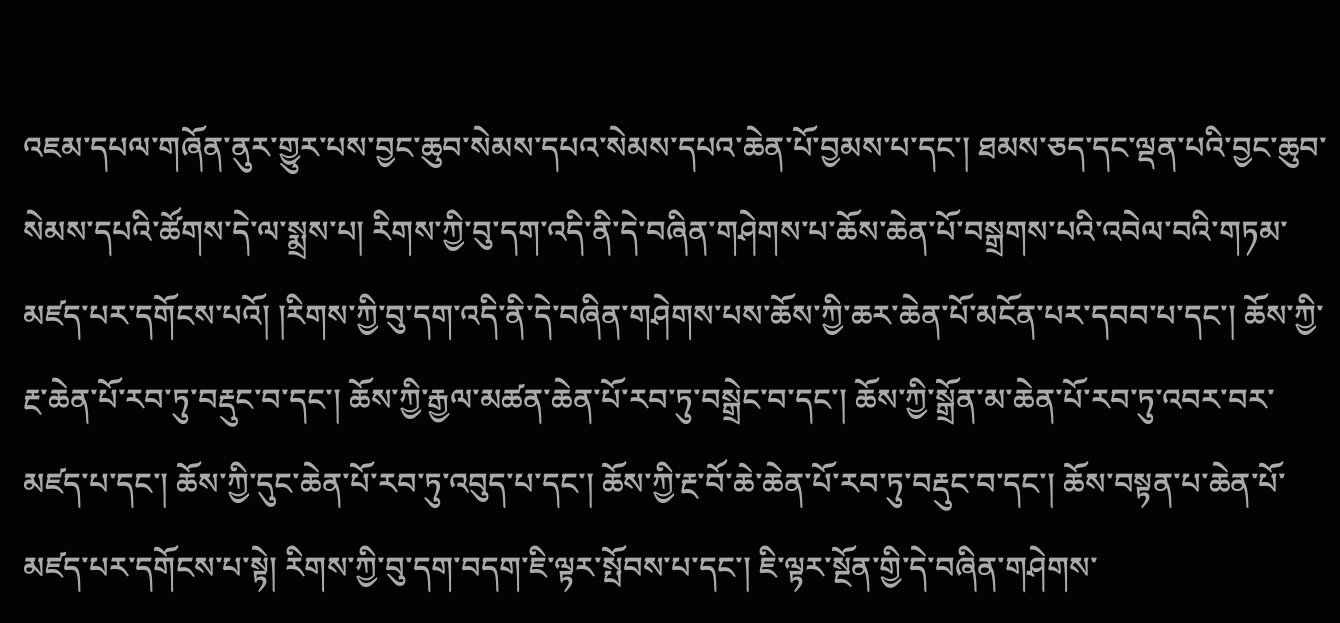འཇམ་དཔལ་གཞོན་ནུར་གྱུར་པས་བྱང་ཆུབ་སེམས་དཔའ་སེམས་དཔའ་ཆེན་པོ་བྱམས་པ་དང་། ཐམས་ཅད་དང་ལྡན་པའི་བྱང་ཆུབ་སེམས་དཔའི་ཚོགས་དེ་ལ་སྨྲས་པ། རིགས་ཀྱི་བུ་དག་འདི་ནི་དེ་བཞིན་གཤེགས་པ་ཆོས་ཆེན་པོ་བསྒྲགས་པའི་འབེལ་བའི་གཏམ་མཛད་པར་དགོངས་པའོ། །རིགས་ཀྱི་བུ་དག་འདི་ནི་དེ་བཞིན་གཤེགས་པས་ཆོས་ཀྱི་ཆར་ཆེན་པོ་མངོན་པར་དབབ་པ་དང་། ཆོས་ཀྱི་རྔ་ཆེན་པོ་རབ་ཏུ་བརྡུང་བ་དང་། ཆོས་ཀྱི་རྒྱལ་མཚན་ཆེན་པོ་རབ་ཏུ་བསྒྲེང་བ་དང་། ཆོས་ཀྱི་སྒྲོན་མ་ཆེན་པོ་རབ་ཏུ་འབར་བར་མཛད་པ་དང་། ཆོས་ཀྱི་དུང་ཆེན་པོ་རབ་ཏུ་འབུད་པ་དང་། ཆོས་ཀྱི་རྔ་བོ་ཆེ་ཆེན་པོ་རབ་ཏུ་བརྡུང་བ་དང་། ཆོས་བསྟན་པ་ཆེན་པོ་མཛད་པར་དགོངས་པ་སྟེ། རིགས་ཀྱི་བུ་དག་བདག་ཇི་ལྟར་སྤོབས་པ་དང་། ཇི་ལྟར་སྔོན་གྱི་དེ་བཞིན་གཤེགས་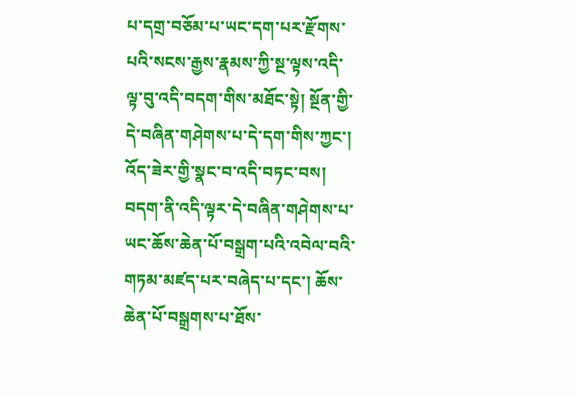པ་དགྲ་བཅོམ་པ་ཡང་དག་པར་རྫོགས་པའི་སངས་རྒྱས་རྣམས་ཀྱི་སྔ་ལྟས་འདི་ལྟ་བུ་འདི་བདག་གིས་མཐོང་སྟེ། སྔོན་གྱི་དེ་བཞིན་གཤེགས་པ་དེ་དག་གིས་ཀྱང་། འོད་ཟེར་གྱི་སྣང་བ་འདི་བཏང་བས། བདག་ནི་འདི་ལྟར་དེ་བཞིན་གཤེགས་པ་ཡང་ཆོས་ཆེན་པོ་བསྒྲག་པའི་འབེལ་བའི་གཏམ་མཛད་པར་བཞེད་པ་དང་། ཆོས་ཆེན་པོ་བསྒྲགས་པ་ཐོས་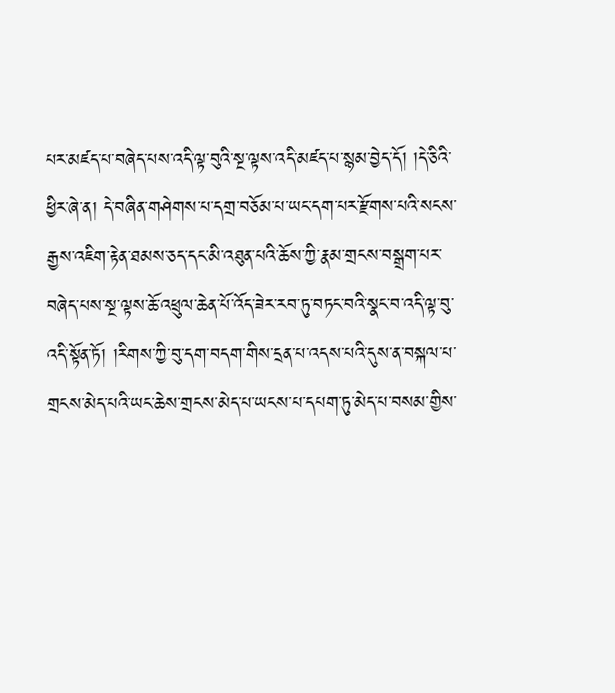པར་མཛད་པ་བཞེད་པས་འདི་ལྟ་བུའི་སྔ་ལྟས་འདི་མཛད་པ་སྙམ་བྱེད་དོ། །དེ་ཅིའི་ཕྱིར་ཞེ་ན། དེ་བཞིན་གཤེགས་པ་དགྲ་བཅོམ་པ་ཡང་དག་པར་རྫོགས་པའི་སངས་རྒྱས་འཇིག་རྟེན་ཐམས་ཅད་དང་མི་འཐུན་པའི་ཆོས་ཀྱི་རྣམ་གྲངས་བསྒྲག་པར་བཞེད་པས་སྔ་ལྟས་ཆོ་འཕྲུལ་ཆེན་པོ་འོད་ཟེར་རབ་ཏུ་བཏང་བའི་སྣང་བ་འདི་ལྟ་བུ་འདི་སྟོན་ཏོ། །རིགས་ཀྱི་བུ་དག་བདག་གིས་དྲན་པ་འདས་པའི་དུས་ན་བསྐལ་པ་གྲངས་མེད་པའི་ཡང་ཆེས་གྲངས་མེད་པ་ཡངས་པ་དཔག་ཏུ་མེད་པ་བསམ་གྱིས་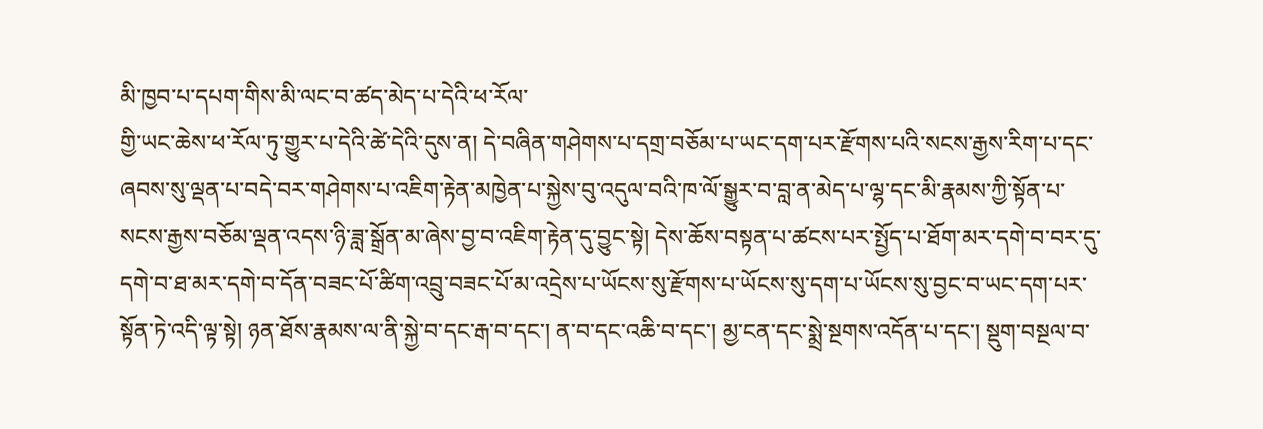མི་ཁྱབ་པ་དཔག་གིས་མི་ལང་བ་ཚད་མེད་པ་དེའི་ཕ་རོལ་
གྱི་ཡང་ཆེས་ཕ་རོལ་ཏུ་གྱུར་པ་དེའི་ཚེ་དེའི་དུས་ན། དེ་བཞིན་གཤེགས་པ་དགྲ་བཅོམ་པ་ཡང་དག་པར་རྫོགས་པའི་སངས་རྒྱས་རིག་པ་དང་ཞབས་སུ་ལྡན་པ་བདེ་བར་གཤེགས་པ་འཇིག་རྟེན་མཁྱེན་པ་སྐྱེས་བུ་འདུལ་བའི་ཁ་ལོ་སྒྱུར་བ་བླ་ན་མེད་པ་ལྷ་དང་མི་རྣམས་ཀྱི་སྟོན་པ་སངས་རྒྱས་བཅོམ་ལྡན་འདས་ཉི་ཟླ་སྒྲོན་མ་ཞེས་བྱ་བ་འཇིག་རྟེན་དུ་བྱུང་སྟེ། དེས་ཆོས་བསྟན་པ་ཚངས་པར་སྤྱོད་པ་ཐོག་མར་དགེ་བ་བར་དུ་དགེ་བ་ཐ་མར་དགེ་བ་དོན་བཟང་པོ་ཚིག་འབྲུ་བཟང་པོ་མ་འདྲེས་པ་ཡོངས་སུ་རྫོགས་པ་ཡོངས་སུ་དག་པ་ཡོངས་སུ་བྱང་བ་ཡང་དག་པར་སྟོན་ཏེ་འདི་ལྟ་སྟེ། ཉན་ཐོས་རྣམས་ལ་ནི་སྐྱེ་བ་དང་རྒ་བ་དང་། ན་བ་དང་འཆི་བ་དང་། མྱ་ངན་དང་སྨྲེ་སྔགས་འདོན་པ་དང་། སྡུག་བསྔལ་བ་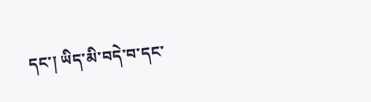དང་། ཡིད་མི་བདེ་བ་དང་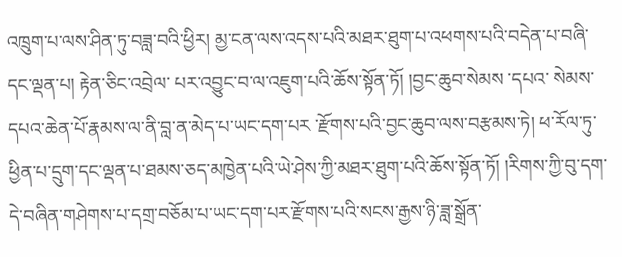འཁྲུག་པ་ལས་ཤིན་ཏུ་བཟླ་བའི་ཕྱིར། མྱ་ངན་ལས་འདས་པའི་མཐར་ཐུག་པ་འཕགས་པའི་བདེན་པ་བཞི་དང་ལྡན་པ། རྟེན་ཅིང་འབྲེལ་ པར་འབྱུང་བ་ལ་འཇུག་པའི་ཆོས་སྟོན་ཏོ། །བྱང་ཆུབ་སེམས ་དཔའ་ སེམས་དཔའ་ཆེན་པོ་རྣམས་ལ་ནི་བླ་ན་མེད་པ་ཡང་དག་པར ་རྫོགས་པའི་བྱང་ཆུབ་ལས་བརྩམས་ཏེ། ཕ་རོལ་ཏུ་ཕྱིན་པ་དྲུག་དང་ལྡན་པ་ཐམས་ཅད་མཁྱེན་པའི་ཡེ་ཤེས་ཀྱི་མཐར་ཐུག་པའི་ཆོས་སྟོན་ཏོ། །རིགས་ཀྱི་བུ་དག་དེ་བཞིན་གཤེགས་པ་དགྲ་བཅོམ་པ་ཡང་དག་པར་རྫོགས་པའི་སངས་རྒྱས་ཉི་ཟླ་སྒྲོན་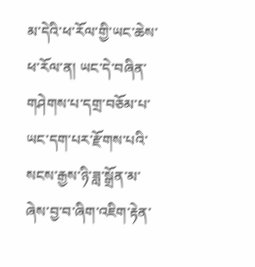མ་དེའི་ཕ་རོལ་གྱི་ཡང་ཆེས་ཕ་རོལ་ན། ཡང་དེ་བཞིན་གཤེགས་པ་དགྲ་བཅོམ་པ་ཡང་དག་པར་རྫོགས་པའི་སངས་རྒྱས་ཉི་ཟླ་སྒྲོན་མ་ཞེས་བྱ་བ་ཞིག་འཇིག་རྟེན་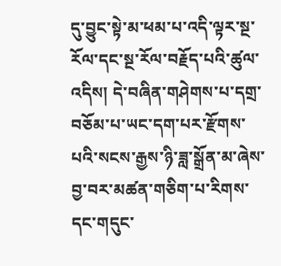དུ་བྱུང་སྟེ་མ་ཕམ་པ་འདི་ལྟར་སྔ་རོལ་དང་སྔ་རོལ་བརྗོད་པའི་ཚུལ་འདིས། དེ་བཞིན་གཤེགས་པ་དགྲ་བཅོམ་པ་ཡང་དག་པར་རྫོགས་པའི་སངས་རྒྱས་ཉི་ཟླ་སྒྲོན་མ་ཞེས་བྱ་བར་མཚན་གཅིག་པ་རིགས་དང་གདུང་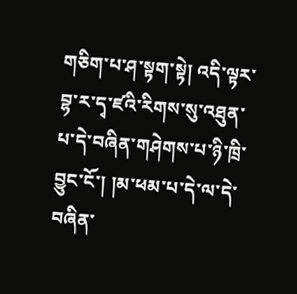གཅིག་པ་ཤ་སྟག་སྟེ། འདི་ལྟར་བྷ་ར་དྭ་ཛའི་རིགས་སུ་འཐུན་པ་དེ་བཞིན་གཤེགས་པ་ཉི་ཁྲི་བྱུང་ངོ་། །མ་ཕམ་པ་དེ་ལ་དེ་བཞིན་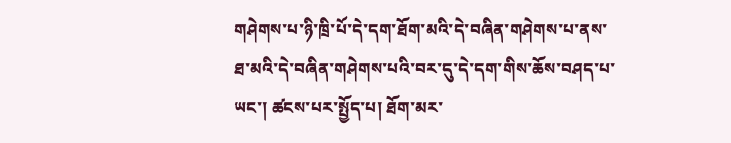གཤེགས་པ་ཉི་ཁྲི་པོ་དེ་དག་ཐོག་མའི་དེ་བཞིན་གཤེགས་པ་ནས་ཐ་མའི་དེ་བཞིན་གཤེགས་པའི་བར་དུ་དེ་དག་གིས་ཆོས་བཤད་པ་ཡང་། ཚངས་པར་སྤྱོད་པ། ཐོག་མར་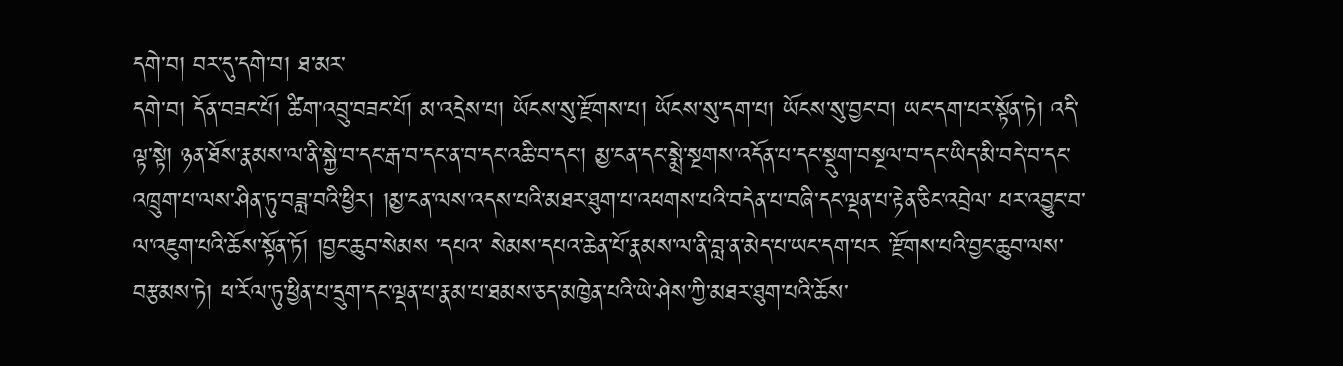དགེ་བ། བར་དུ་དགེ་བ། ཐ་མར་
དགེ་བ། དོན་བཟང་པོ། ཚིག་འབྲུ་བཟང་པོ། མ་འདྲེས་པ། ཡོངས་སུ་རྫོགས་པ། ཡོངས་སུ་དག་པ། ཡོངས་སུ་བྱང་བ། ཡང་དག་པར་སྟོན་ཏེ། འདི་ལྟ་སྟེ། ཉན་ཐོས་རྣམས་ལ་ནི་སྐྱེ་བ་དང་རྒ་བ་དང་ན་བ་དང་འཆི་བ་དང་། མྱ་ངན་དང་སྨྲེ་སྔགས་འདོན་པ་དང་སྡུག་བསྔལ་བ་དང་ཡིད་མི་བདེ་བ་དང་འཁྲུག་པ་ལས་ཤིན་ཏུ་བཟླ་བའི་ཕྱིར། །མྱ་ངན་ལས་འདས་པའི་མཐར་ཐུག་པ་འཕགས་པའི་བདེན་པ་བཞི་དང་ལྡན་པ་རྟེན་ཅིང་འབྲེལ་ པར་འབྱུང་བ་ལ་འཇུག་པའི་ཆོས་སྟོན་ཏོ། །བྱང་ཆུབ་སེམས ་དཔའ་ སེམས་དཔའ་ཆེན་པོ་རྣམས་ལ་ནི་བླ་ན་མེད་པ་ཡང་དག་པར ་རྫོགས་པའི་བྱང་ཆུབ་ལས་བརྩམས་ཏེ། ཕ་རོལ་ཏུ་ཕྱིན་པ་དྲུག་དང་ལྡན་པ་རྣམ་པ་ཐམས་ཅད་མཁྱེན་པའི་ཡེ་ཤེས་ཀྱི་མཐར་ཐུག་པའི་ཆོས་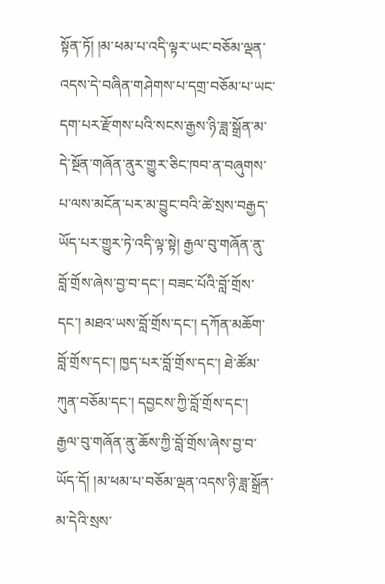སྟོན་ཏོ། །མ་ཕམ་པ་འདི་ལྟར་ཡང་བཅོམ་ལྡན་འདས་དེ་བཞིན་གཤེགས་པ་དགྲ་བཅོམ་པ་ཡང་དག་པར་རྫོགས་པའི་སངས་རྒྱས་ཉི་ཟླ་སྒྲོན་མ་དེ་སྔོན་གཞོན་ནུར་གྱུར་ཅིང་ཁབ་ན་བཞུགས་པ་ལས་མངོན་པར་མ་བྱུང་བའི་ཚེ་སྲས་བརྒྱད་ཡོད་པར་གྱུར་ཏེ་འདི་ལྟ་སྟེ། རྒྱལ་བུ་གཞོན་ནུ་བློ་གྲོས་ཞེས་བྱ་བ་དང་། བཟང་པོའི་བློ་གྲོས་དང་། མཐའ་ཡས་བློ་གྲོས་དང་། དཀོན་མཆོག་བློ་གྲོས་དང་། ཁྱད་པར་བློ་གྲོས་དང་། ཐེ་ཚོམ་ཀུན་བཅོམ་དང་། དབྱངས་ཀྱི་བློ་གྲོས་དང་། རྒྱལ་བུ་གཞོན་ནུ་ཆོས་ཀྱི་བློ་གྲོས་ཞེས་བྱ་བ་ཡོད་དོ། །མ་ཕམ་པ་བཅོམ་ལྡན་འདས་ཉི་ཟླ་སྒྲོན་མ་དེའི་སྲས་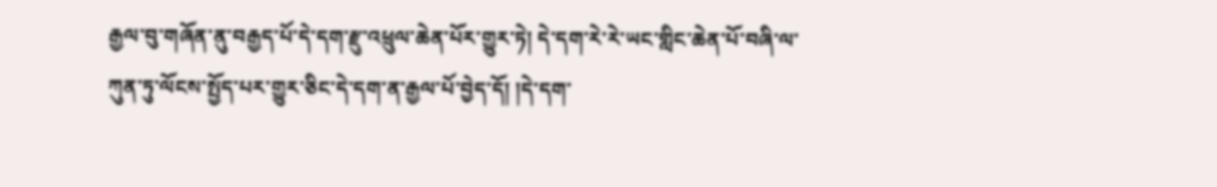རྒྱལ་བུ་གཞོན་ནུ་བརྒྱད་པོ་དེ་དག་རྫུ་འཕྲུལ་ཆེན་པོར་གྱུར་ཏེ། དེ་དག་རེ་རེ་ཡང་གླིང་ཆེན་པོ་བཞི་ལ་ཀུན་ཏུ་ལོངས་སྤྱོད་པར་གྱུར་ཅིང་དེ་དག་ན་རྒྱལ་པོ་བྱེད་དོ། །དེ་དག་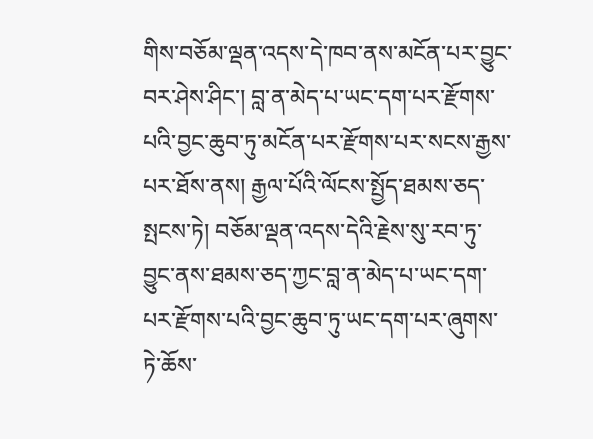གིས་བཅོམ་ལྡན་འདས་དེ་ཁབ་ནས་མངོན་པར་བྱུང་བར་ཤེས་ཤིང་། བླ་ན་མེད་པ་ཡང་དག་པར་རྫོགས་པའི་བྱང་ཆུབ་ཏུ་མངོན་པར་རྫོགས་པར་སངས་རྒྱས་པར་ཐོས་ནས། རྒྱལ་པོའི་ལོངས་སྤྱོད་ཐམས་ཅད་སྤངས་ཏེ། བཅོམ་ལྡན་འདས་དེའི་རྗེས་སུ་རབ་ཏུ་བྱུང་ནས་ཐམས་ཅད་ཀྱང་བླ་ན་མེད་པ་ཡང་དག་པར་རྫོགས་པའི་བྱང་ཆུབ་ཏུ་ཡང་དག་པར་ཞུགས་ཏེ་ཆོས་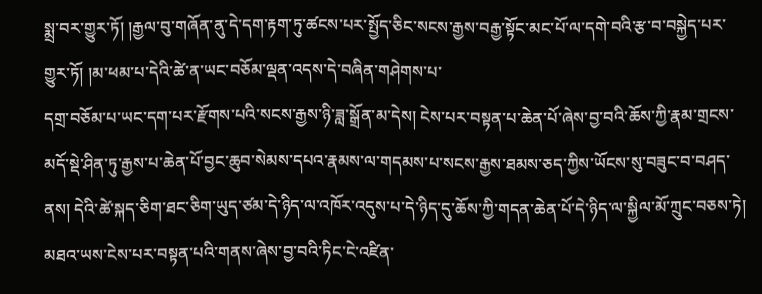སྨྲ་བར་གྱུར་ཏོ། །རྒྱལ་བུ་གཞོན་ནུ་དེ་དག་རྟག་ཏུ་ཚངས་པར་སྤྱོད་ཅིང་སངས་རྒྱས་བརྒྱ་སྟོང་མང་པོ་ལ་དགེ་བའི་རྩ་བ་བསྐྱེད་པར་གྱུར་ཏོ། །མ་ཕམ་པ་དེའི་ཚེ་ན་ཡང་བཅོམ་ལྡན་འདས་དེ་བཞིན་གཤེགས་པ་
དགྲ་བཅོམ་པ་ཡང་དག་པར་རྫོགས་པའི་སངས་རྒྱས་ཉི་ཟླ་སྒྲོན་མ་དེས། ངེས་པར་བསྟན་པ་ཆེན་པོ་ཞེས་བྱ་བའི་ཆོས་ཀྱི་རྣམ་གྲངས་མདོ་སྡེ་ཤིན་ཏུ་རྒྱས་པ་ཆེན་པོ་བྱང་ཆུབ་སེམས་དཔའ་རྣམས་ལ་གདམས་པ་སངས་རྒྱས་ཐམས་ཅད་ཀྱིས་ཡོངས་སུ་བཟུང་བ་བཤད་ནས། དེའི་ཚེ་སྐད་ཅིག་ཐང་ཅིག་ཡུད་ཙམ་དེ་ཉིད་ལ་འཁོར་འདུས་པ་དེ་ཉིད་དུ་ཆོས་ཀྱི་གདན་ཆེན་པོ་དེ་ཉིད་ལ་སྐྱིལ་མོ་ཀྲུང་བཅས་ཏེ། མཐའ་ཡས་ངེས་པར་བསྟན་པའི་གནས་ཞེས་བྱ་བའི་ཏིང་ངེ་འཛིན་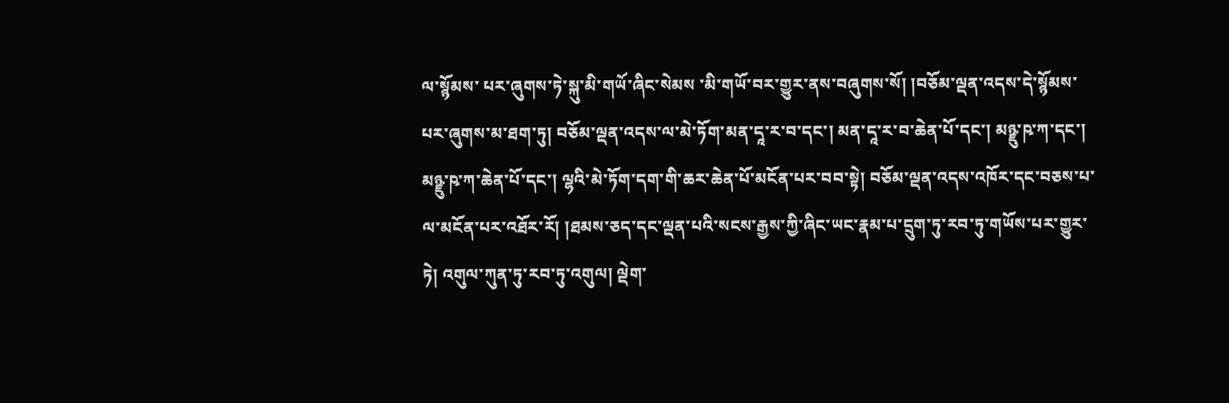ལ་སྙོམས་ པར་ཞུགས་ཏེ་སྐུ་མི་གཡོ་ཞིང་སེམས ་མི་གཡོ་བར་གྱུར་ནས་བཞུགས་སོ། །བཅོམ་ལྡན་འདས་དེ་སྙོམས་པར་ཞུགས་མ་ཐག་ཏུ། བཅོམ་ལྡན་འདས་ལ་མེ་ཏོག་མན་དཱ་ར་བ་དང་། མན་དཱ་ར་བ་ཆེན་པོ་དང་། མཉྫུ་ཥ་ཀ་དང་། མཉྫུ་ཥ་ཀ་ཆེན་པོ་དང་། ལྷའི་མེ་ཏོག་དག་གི་ཆར་ཆེན་པོ་མངོན་པར་བབ་སྟེ། བཅོམ་ལྡན་འདས་འཁོར་དང་བཅས་པ་ལ་མངོན་པར་འཐོར་རོ། །ཐམས་ཅད་དང་ལྡན་པའི་སངས་རྒྱས་ཀྱི་ཞིང་ཡང་རྣམ་པ་དྲུག་ཏུ་རབ་ཏུ་གཡོས་པར་གྱུར་ཏེ། འགུལ་ཀུན་ཏུ་རབ་ཏུ་འགུལ། ལྡེག་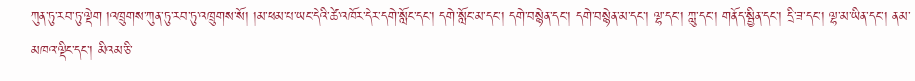ཀུན་ཏུ་རབ་ཏུ་ལྡེག །འཁྲུགས་ཀུན་ཏུ་རབ་ཏུ་འཁྲུགས་སོ། །མ་ཕམ་པ་ཡང་དེའི་ཚེ་འཁོར་དེར་དགེ་སློང་དང་། དགེ་སློང་མ་དང་། དགེ་བསྙེན་དང་། དགེ་བསྙེན་མ་དང་། ལྷ་དང་། ཀླུ་དང་། གནོད་སྦྱིན་དང་། དྲི་ཟ་དང་། ལྷ་མ་ཡིན་དང་། ནམ་མཁའ་ལྡིང་དང་། མིའམ་ཅི་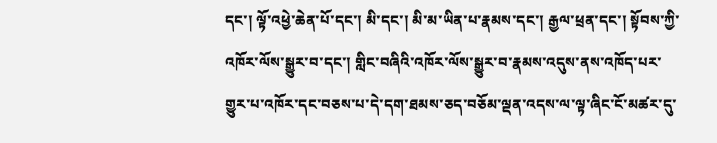དང་། ལྟོ་འཕྱེ་ཆེན་པོ་དང་། མི་དང་། མི་མ་ཡིན་པ་རྣམས་དང་། རྒྱལ་ཕྲན་དང་། སྟོབས་ཀྱི་འཁོར་ལོས་སྒྱུར་བ་དང་། གླིང་བཞིའི་འཁོར་ལོས་སྒྱུར་བ་རྣམས་འདུས་ནས་འཁོད་པར་གྱུར་པ་འཁོར་དང་བཅས་པ་དེ་དག་ཐམས་ཅད་བཅོམ་ལྡན་འདས་ལ་ལྟ་ཞིང་ངོ་མཚར་དུ་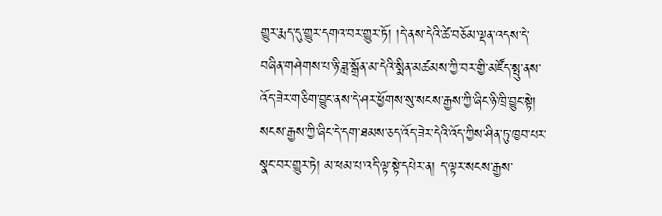གྱུར་རྨད་དུ་གྱུར་དགའ་བར་གྱུར་ཏོ། །དེ་ནས་དེའི་ཚེ་བཅོམ་ལྡན་འདས་དེ་བཞིན་གཤེགས་པ་ཉི་ཟླ་སྒྲོན་མ་དེའི་སྨིན་མཚམས་ཀྱི་བར་གྱི་མཛོད་སྤུ་ནས་འོད་ཟེར་གཅིག་བྱུང་ནས་དེ་ཤར་ཕྱོགས་སུ་སངས་རྒྱས་ཀྱི་ཞིང་ཉི་ཁྲི་བྱུང་སྟེ། སངས་རྒྱས་ཀྱི་ཞིང་དེ་དག་ཐམས་ཅད་འོད་ཟེར་དེའི་འོད་ཀྱིས་ཤིན་ཏུ་ཁྱབ་པར་སྣང་བར་གྱུར་ཏེ། མ་ཕམ་པ་འདི་ལྟ་སྟེ་དཔེར་ན། ད་ལྟར་སངས་རྒྱས་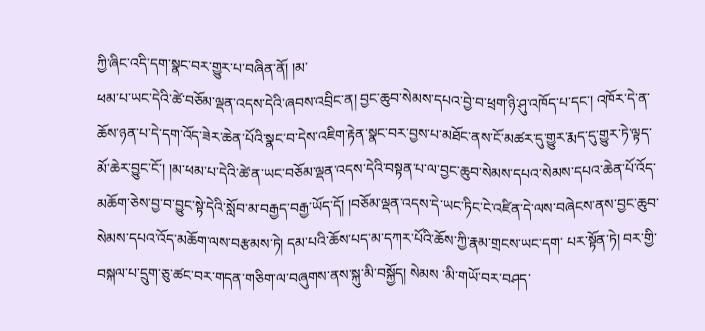ཀྱི་ཞིང་འདི་དག་སྣང་བར་གྱུར་པ་བཞིན་ནོ། །མ་
ཕམ་པ་ཡང་དེའི་ཚེ་བཅོམ་ལྡན་འདས་དེའི་ཞབས་འབྲིང་ན། བྱང་ཆུབ་སེམས་དཔའ་བྱེ་བ་ཕྲག་ཉི་ཤུ་འཁོད་པ་དང་། འཁོར་དེ་ན་ཆོས་ཉན་པ་དེ་དག་འོད་ཟེར་ཆེན་པོའི་སྣང་བ་དེས་འཇིག་རྟེན་སྣང་བར་བྱས་པ་མཐོང་ནས་ངོ་མཚར་དུ་གྱུར་རྨད་དུ་གྱུར་ཏེ་ལྟད་མོ་ཆེར་བྱུང་ངོ་། །མ་ཕམ་པ་དེའི་ཚེ་ན་ཡང་བཅོམ་ལྡན་འདས་དེའི་བསྟན་པ་ལ་བྱང་ཆུབ་སེམས་དཔའ་སེམས་དཔའ་ཆེན་པོ་འོད་མཆོག་ཅེས་བྱ་བ་བྱུང་སྟེ་དེའི་སློབ་མ་བརྒྱད་བརྒྱ་ཡོད་དོ། །བཅོམ་ལྡན་འདས་དེ་ཡང་ཏིང་ངེ་འཛིན་དེ་ལས་བཞེངས་ནས་བྱང་ཆུབ་སེམས་དཔའ་འོད་མཆོག་ལས་བརྩམས་ཏེ། དམ་པའི་ཆོས་པད་མ་དཀར་པོའི་ཆོས་ཀྱི་རྣམ་གྲངས་ཡང་དག་ པར་སྟོན་ཏེ། བར་གྱི་བསྐལ་པ་དྲུག་ཅུ་ཚང་བར་གདན་གཅིག་ལ་བཞུགས་ནས་སྐུ་མི་བསྐྱོད། སེམས ་མི་གཡོ་བར་བཤད་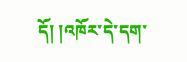དོ། །འཁོར་དེ་དག་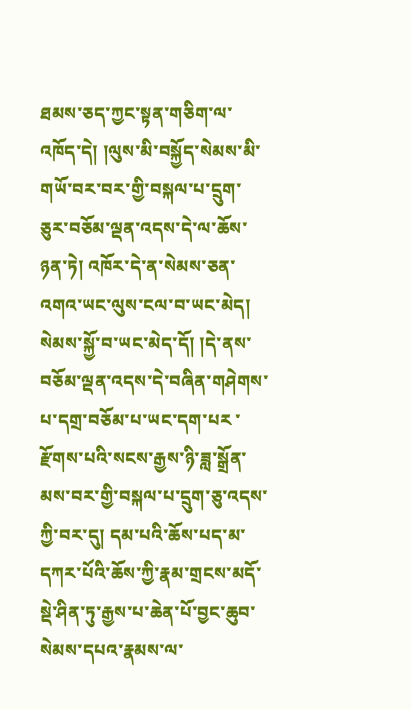ཐམས་ཅད་ཀྱང་སྟན་གཅིག་ལ་འཁོད་དེ། །ལུས་མི་བསྐྱོད་སེམས་མི་གཡོ་བར་བར་གྱི་བསྐལ་པ་དྲུག་ཅུར་བཅོམ་ལྡན་འདས་དེ་ལ་ཆོས་ཉན་ཏེ། འཁོར་དེ་ན་སེམས་ཅན་འགའ་ཡང་ལུས་ངལ་བ་ཡང་མེད། སེམས་སྐྱོ་བ་ཡང་མེད་དོ། །དེ་ནས་བཅོམ་ལྡན་འདས་དེ་བཞིན་གཤེགས་པ་དགྲ་བཅོམ་པ་ཡང་དག་པར ་རྫོགས་པའི་སངས་རྒྱས་ཉི་ཟླ་སྒྲོན་མས་བར་གྱི་བསྐལ་པ་དྲུག་ཅུ་འདས་ཀྱི་བར་དུ། དམ་པའི་ཆོས་པད་མ་དཀར་པོའི་ཆོས་ཀྱི་རྣམ་གྲངས་མདོ་སྡེ་ཤིན་ཏུ་རྒྱས་པ་ཆེན་པོ་བྱང་ཆུབ་སེམས་དཔའ་རྣམས་ལ་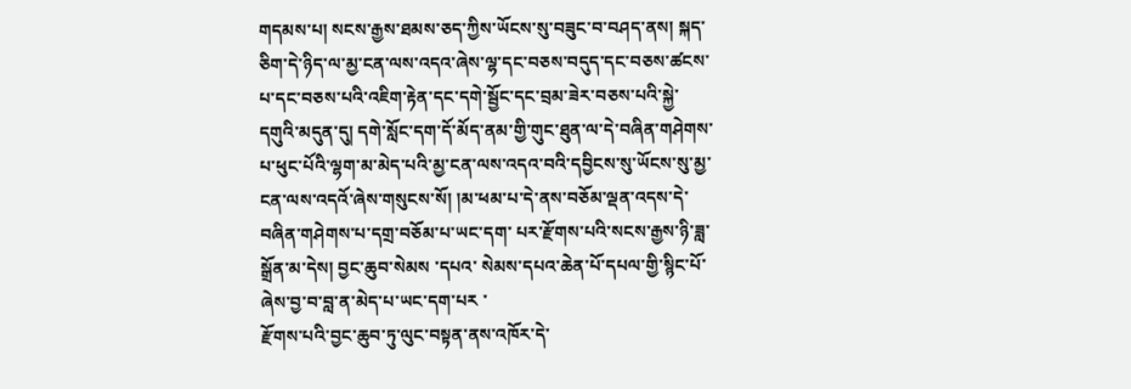གདམས་པ། སངས་རྒྱས་ཐམས་ཅད་ཀྱིས་ཡོངས་སུ་བཟུང་བ་བཤད་ནས། སྐད་ཅིག་དེ་ཉིད་ལ་མྱ་ངན་ལས་འདའ་ཞེས་ལྷ་དང་བཅས་བདུད་དང་བཅས་ཚངས་པ་དང་བཅས་པའི་འཇིག་རྟེན་དང་དགེ་སྦྱོང་དང་བྲམ་ཟེར་བཅས་པའི་སྐྱེ་དགུའི་མདུན་དུ། དགེ་སློང་དག་དོ་མོད་ནམ་གྱི་གུང་ཐུན་ལ་དེ་བཞིན་གཤེགས་པ་ཕུང་པོའི་ལྷག་མ་མེད་པའི་མྱ་ངན་ལས་འདའ་བའི་དབྱིངས་སུ་ཡོངས་སུ་མྱ་ངན་ལས་འདའོ་ཞེས་གསུངས་སོ། །མ་ཕམ་པ་དེ་ནས་བཅོམ་ལྡན་འདས་དེ་བཞིན་གཤེགས་པ་དགྲ་བཅོམ་པ་ཡང་དག་ པར་རྫོགས་པའི་སངས་རྒྱས་ཉི་ཟླ་སྒྲོན་མ་དེས། བྱང་ཆུབ་སེམས ་དཔའ་ སེམས་དཔའ་ཆེན་པོ་དཔལ་གྱི་སྙིང་པོ་ཞེས་བྱ་བ་བླ་ན་མེད་པ་ཡང་དག་པར ་
རྫོགས་པའི་བྱང་ཆུབ་ཏུ་ལུང་བསྟན་ནས་འཁོར་དེ་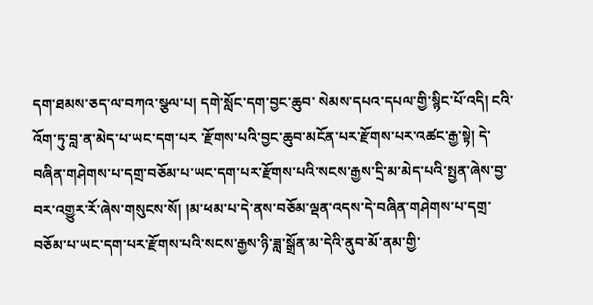དག་ཐམས་ཅད་ལ་བཀའ་སྩལ་པ། དགེ་སློང་དག་བྱང་ཆུབ་ སེམས་དཔའ་དཔལ་གྱི་སྙིང་པོ་འདི། ངའི་འོག་ཏུ་བླ་ན་མེད་པ་ཡང་དག་པར ་རྫོགས་པའི་བྱང་ཆུབ་མངོན་པར་རྫོགས་པར་འཚང་རྒྱ་སྟེ། དེ་བཞིན་གཤེགས་པ་དགྲ་བཅོམ་པ་ཡང་དག་པར་རྫོགས་པའི་སངས་རྒྱས་དྲི་མ་མེད་པའི་སྤྱན་ཞེས་བྱ་བར་འགྱུར་རོ་ཞེས་གསུངས་སོ། །མ་ཕམ་པ་དེ་ནས་བཅོམ་ལྡན་འདས་དེ་བཞིན་གཤེགས་པ་དགྲ་བཅོམ་པ་ཡང་དག་པར་རྫོགས་པའི་སངས་རྒྱས་ཉི་ཟླ་སྒྲོན་མ་དེའི་ནུབ་མོ་ནམ་གྱི་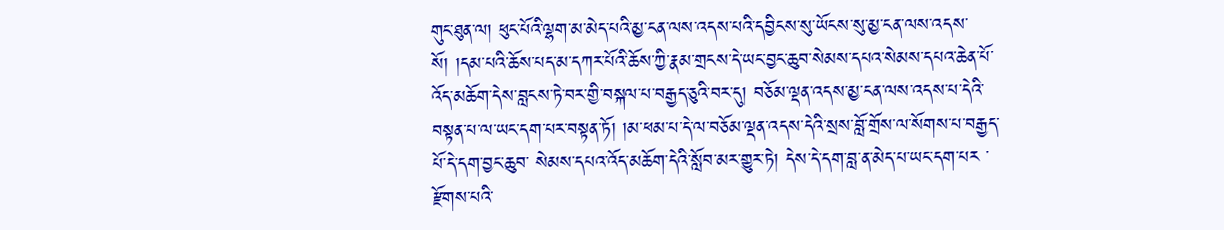གུང་ཐུན་ལ། ཕུང་པོའི་ལྷག་མ་མེད་པའི་མྱ་ངན་ལས་འདས་པའི་དབྱིངས་སུ་ཡོངས་སུ་མྱ་ངན་ལས་འདས་སོ། །དམ་པའི་ཆོས་པད་མ་དཀར་པོའི་ཆོས་ཀྱི་རྣམ་གྲངས་དེ་ཡང་བྱང་ཆུབ་སེམས་དཔའ་སེམས་དཔའ་ཆེན་པོ་འོད་མཆོག་དེས་བླངས་ཏེ་བར་གྱི་བསྐལ་པ་བརྒྱད་ཅུའི་བར་དུ། བཅོམ་ལྡན་འདས་མྱ་ངན་ལས་འདས་པ་དེའི་བསྟན་པ་ལ་ཡང་དག་པར་བསྟན་ཏོ། །མ་ཕམ་པ་དེ་ལ་བཅོམ་ལྡན་འདས་དེའི་སྲས་བློ་གྲོས་ལ་སོགས་པ་བརྒྱད་པོ་དེ་དག་བྱང་ཆུབ་ སེམས་དཔའ་འོད་མཆོག་དེའི་སློབ་མར་གྱུར་ཏེ། དེས་དེ་དག་བླ་ན་མེད་པ་ཡང་དག་པར ་རྫོགས་པའི་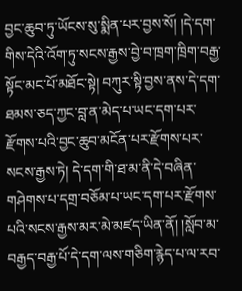བྱང་ཆུབ་ཏུ་ཡོངས་སུ་སྨིན་པར་བྱས་སོ། །དེ་དག་གིས་དེའི་འོག་ཏུ་སངས་རྒྱས་བྱེ་བ་ཁྲག་ཁྲིག་བརྒྱ་སྟོང་མང་པོ་མཐོང་སྟེ། བཀུར་སྟི་བྱས་ནས་དེ་དག་ཐམས་ཅད་ཀྱང་བླ་ན་མེད་པ་ཡང་དག་པར་རྫོགས་པའི་བྱང་ཆུབ་མངོན་པར་རྫོགས་པར་སངས་རྒྱས་ཏེ། དེ་དག་གི་ཐ་མ་ནི་དེ་བཞིན་གཤེགས་པ་དགྲ་བཅོམ་པ་ཡང་དག་པར་རྫོགས་པའི་སངས་རྒྱས་མར་མེ་མཛད་ཡིན་ནོ། །སློབ་མ་བརྒྱད་བརྒྱ་པོ་དེ་དག་ལས་གཅིག་རྙེད་པ་ལ་རབ་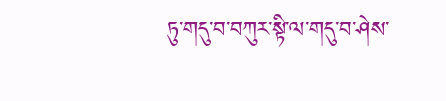ཏུ་གདུ་བ་བཀུར་སྟི་ལ་གདུ་བ་ཤེས་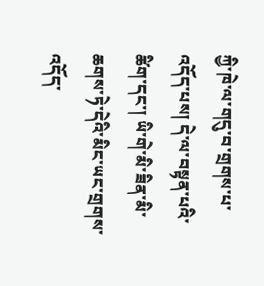ཀྱི་ཁེ་ལ་གདུ་བ་གྲགས་པ་འདོད་པས། དེ་ལ་བསྟན་པའི་ཚིག་དང་། ཡི་གེ་མི་ཟིན་མི་ཆགས་ཏེ་དེའི་མིང་ཡང་གྲགས་འདོད་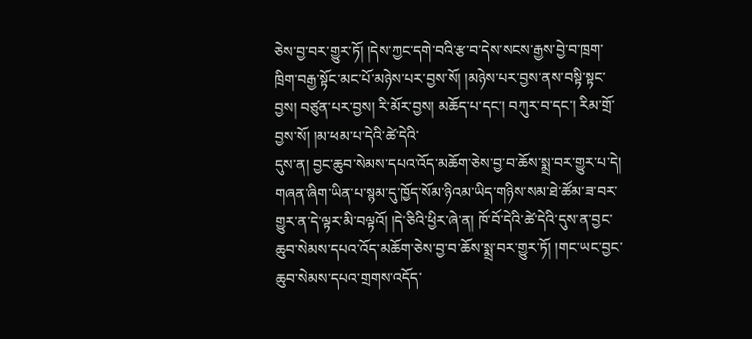ཅེས་བྱ་བར་གྱུར་ཏོ། །དེས་ཀྱང་དགེ་བའི་རྩ་བ་དེས་སངས་རྒྱས་བྱེ་བ་ཁྲག་ཁྲིག་བརྒྱ་སྟོང་མང་པོ་མཉེས་པར་བྱས་སོ། །མཉེས་པར་བྱས་ནས་བསྟི་སྟང་བྱས། བཙུན་པར་བྱས། རི་མོར་བྱས། མཆོད་པ་དང་། བཀུར་བ་དང་། རིམ་གྲོ་བྱས་སོ། །མ་ཕམ་པ་དེའི་ཚེ་དེའི་
དུས་ན། བྱང་ཆུབ་སེམས་དཔའ་འོད་མཆོག་ཅེས་བྱ་བ་ཆོས་སྨྲ་བར་གྱུར་པ་དེ། གཞན་ཞིག་ཡིན་པ་སྙམ་དུ་ཁྱོད་སོམ་ཉིའམ་ཡིད་གཉིས་སམ་ཐེ་ཚོམ་ཟ་བར་གྱུར་ན་དེ་ལྟར་མི་བལྟའོ། །དེ་ཅིའི་ཕྱིར་ཞེ་ན། ཁོ་བོ་དེའི་ཚེ་དེའི་དུས་ན་བྱང་ཆུབ་སེམས་དཔའ་འོད་མཆོག་ཅེས་བྱ་བ་ཆོས་སྨྲ་བར་གྱུར་ཏོ། །གང་ཡང་བྱང་ཆུབ་སེམས་དཔའ་གྲགས་འདོད་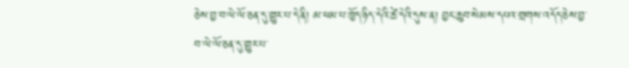ཅེས་བྱ་བ་ལེ་ལོ་ཅན་དུ་གྱུར་པ་དེ་ནི། མ་ཕམ་པ་ཁྱོད་ཉིད་དེའི་ཚེ་དེའི་དུས་ན། བྱང་ཆུབ་སེམས་དཔའ་གྲགས་འདོད་ཅེས་བྱ་བ་ལེ་ལོ་ཅན་དུ་གྱུར་པ་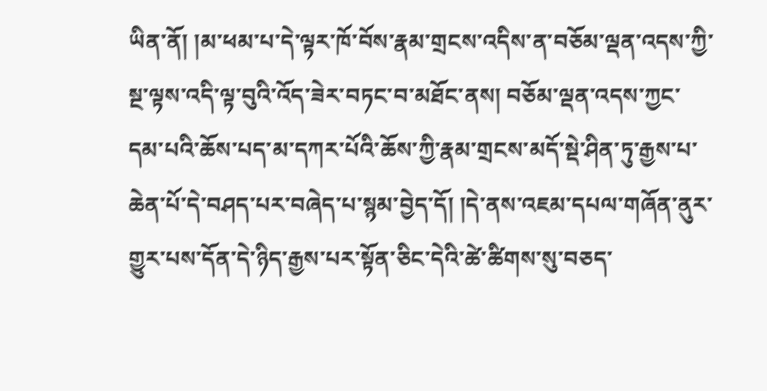ཡིན་ནོ། །མ་ཕམ་པ་དེ་ལྟར་ཁོ་བོས་རྣམ་གྲངས་འདིས་ན་བཅོམ་ལྡན་འདས་ཀྱི་སྔ་ལྟས་འདི་ལྟ་བུའི་འོད་ཟེར་བཏང་བ་མཐོང་ནས། བཅོམ་ལྡན་འདས་ཀྱང་དམ་པའི་ཆོས་པད་མ་དཀར་པོའི་ཆོས་ཀྱི་རྣམ་གྲངས་མདོ་སྡེ་ཤིན་ཏུ་རྒྱས་པ་ཆེན་པོ་དེ་བཤད་པར་བཞེད་པ་སྙམ་བྱེད་དོ། །དེ་ནས་འཇམ་དཔལ་གཞོན་ནུར་གྱུར་པས་དོན་དེ་ཉིད་རྒྱས་པར་སྟོན་ཅིང་དེའི་ཚེ་ཚིགས་སུ་བཅད་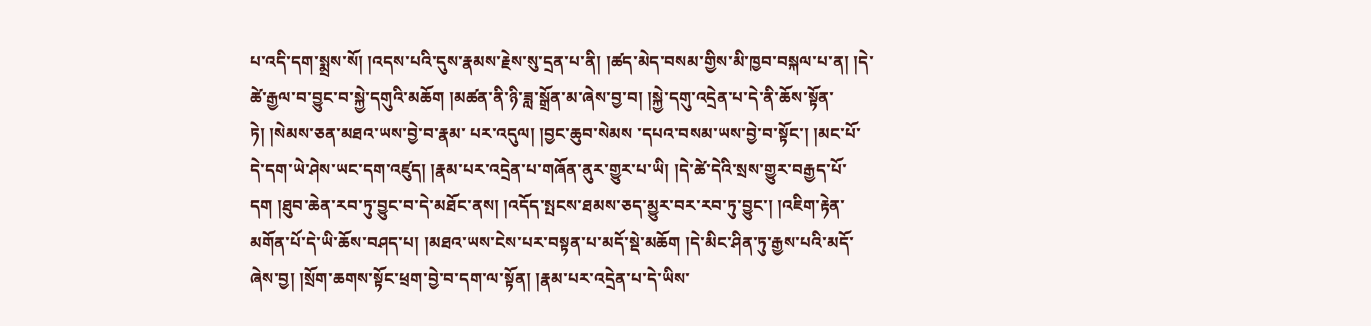པ་འདི་དག་སྨྲས་སོ། །འདས་པའི་དུས་རྣམས་རྗེས་སུ་དྲན་པ་ནི། །ཚད་མེད་བསམ་གྱིས་མི་ཁྱབ་བསྐལ་པ་ན། །དེ་ཚེ་རྒྱལ་བ་བྱུང་བ་སྐྱེ་དགུའི་མཆོག །མཚན་ནི་ཉི་ཟླ་སྒྲོན་མ་ཞེས་བྱ་བ། །སྐྱེ་དགུ་འདྲེན་པ་དེ་ནི་ཆོས་སྟོན་ཏེ། །སེམས་ཅན་མཐའ་ཡས་བྱེ་བ་རྣམ་ པར་འདུལ། །བྱང་ཆུབ་སེམས ་དཔའ་བསམ་ཡས་བྱེ་བ་སྟོང་། །མང་པོ་དེ་དག་ཡེ་ཤེས་ཡང་དག་འཛུད། །རྣམ་པར་འདྲེན་པ་གཞོན་ནུར་གྱུར་པ་ཡི། །དེ་ཚེ་དེའི་སྲས་གྱུར་བརྒྱད་པོ་དག །ཐུབ་ཆེན་རབ་ཏུ་བྱུང་བ་དེ་མཐོང་ནས། །འདོད་སྤངས་ཐམས་ཅད་མྱུར་བར་རབ་ཏུ་བྱུང་། །འཇིག་རྟེན་མགོན་པོ་དེ་ཡི་ཆོས་བཤད་པ། །མཐའ་ཡས་ངེས་པར་བསྟན་པ་མདོ་སྡེ་མཆོག །དེ་མིང་ཤིན་ཏུ་རྒྱས་པའི་མདོ་ཞེས་བྱ། །སྲོག་ཆགས་སྟོང་ཕྲག་བྱེ་བ་དག་ལ་སྟོན། །རྣམ་པར་འདྲེན་པ་དེ་ཡིས་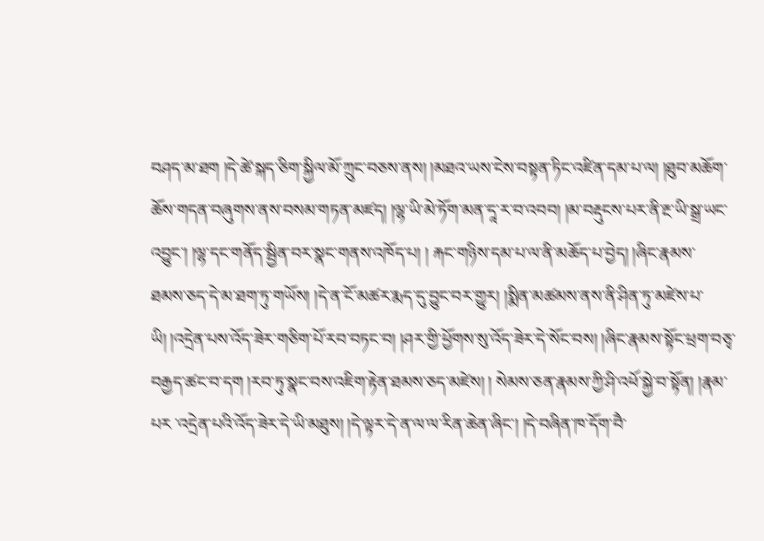བཤད་མ་ཐག །དེ་ཚེ་སྐད་ཅིག་སྐྱིལ་མོ་ཀྲུང་བཅས་ནས། །མཐའ་ཡས་ངེས་བསྟན་ཏིང་འཛིན་དམ་པ་ལ། །ཐུབ་མཆོག་ཆོས་གདན་བཞུགས་ནས་བསམ་གཏན་མཛད། །ལྷ་ཡི་མེ་ཏོག་མན་དཱ་ར་བ་འབབ། །མ་བརྡུངས་པར་ནི་རྔ་ཡི་སྒྲ་ཡང་འབྱུང་། །ལྷ་དང་གནོད་སྦྱིན་བར་སྣང་གནས་འཁོད་པ། ། རྐང་གཉིས་དམ་པ་ལ་ནི་མཆོད་པ་བྱེད། །ཞིང་རྣམས་
ཐམས་ཅད་དེ་མ་ཐག་ཏུ་གཡོས། །དེ་ན་ངོ་མཚར་རྨད་དུ་བྱུང་བར་གྱུར། །སྨིན་མཚམས་ནས་ནི་ཤིན་ཏུ་མཛེས་པ་ཡི། །འདྲེན་པས་འོད་ཟེར་གཅིག་པོ་རབ་བཏང་བ། །ཤར་གྱི་ཕྱོགས་སུ་འོད་ཟེར་དེ་སོང་བས། །ཞིང་རྣམས་སྟོང་ཕྲག་བཅྭ་བརྒྱད་ཚང་བ་དག །རབ་ཏུ་སྣང་བས་འཇིག་རྟེན་ཐམས་ཅད་མཛེས། ། སེམས་ཅན་རྣམས་ཀྱི་ཤི་འཕོ་སྐྱེ་བ་སྟོན། །རྣམ་པར ་འདྲེན་པའི་འོད་ཟེར་དེ་ཡི་མཐུས། །དེ་ལྟར་དེ་ན་ལ་ལ་རིན་ཆེན་ཞིང་། །དེ་བཞིན་ཁ་དོག་བཻ་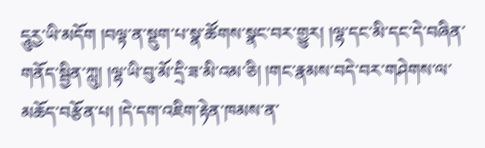དཱུཪྱ་ཡི་མདོག །བལྟ་ན་སྡུག་པ་སྣ་ཚོགས་སྣང་བར་གྱུར། །ལྷ་དང་མི་དང་དེ་བཞིན་གནོད་སྦྱིན་ཀླུ། །ལྷ་ཡི་བུ་མོ་དྲི་ཟ་མི་འམ་ཅི། །གང་རྣམས་བདེ་བར་གཤེགས་ལ་མཆོད་བརྩོན་པ། །དེ་དག་འཇིག་རྟེན་ཁམས་ན་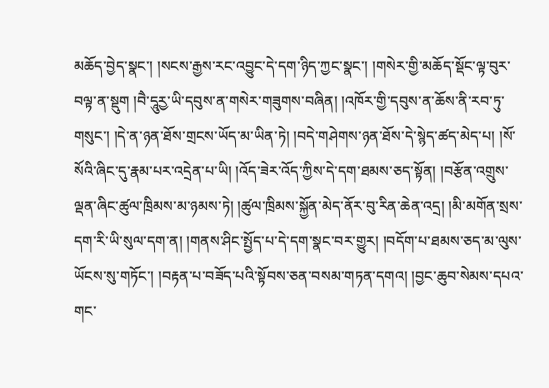མཆོད་བྱེད་སྣང་། །སངས་རྒྱས་རང་འབྱུང་དེ་དག་ཉིད་ཀྱང་སྣང་། །གསེར་གྱི་མཆོད་སྡོང་ལྟ་བུར་བལྟ་ན་སྡུག །བཻ་དཱུཪྱ་ཡི་དབུས་ན་གསེར་གཟུགས་བཞིན། །འཁོར་གྱི་དབུས་ན་ཆོས་ནི་རབ་ཏུ་གསུང་། །དེ་ན་ཉན་ཐོས་གྲངས་ཡོད་མ་ཡིན་ཏེ། །བདེ་གཤེགས་ཉན་ཐོས་དེ་སྙེད་ཚད་མེད་པ། །སོ་སོའི་ཞིང་དུ་རྣམ་པར་འདྲེན་པ་ཡི། །འོད་ཟེར་འོད་ཀྱིས་དེ་དག་ཐམས་ཅད་སྟོན། །བརྩོན་འགྲུས་ལྡན་ཞིང་ཚུལ་ཁྲིམས་མ་ཉམས་ཏེ། །ཚུལ་ཁྲིམས་སྐྱོན་མེད་ནོར་བུ་རིན་ཆེན་འདྲ། །མི་མགོན་སྲས་དག་རི་ཡི་སུལ་དག་ན། །གནས་ཤིང་སྤྱོད་པ་དེ་དག་སྣང་བར་གྱུར། །བདོག་པ་ཐམས་ཅད་མ་ལུས་ཡོངས་སུ་གཏོང་། །བརྟན་པ་བཟོད་པའི་སྟོབས་ཅན་བསམ་གཏན་དགའ། །བྱང་ཆུབ་སེམས་དཔའ་གང་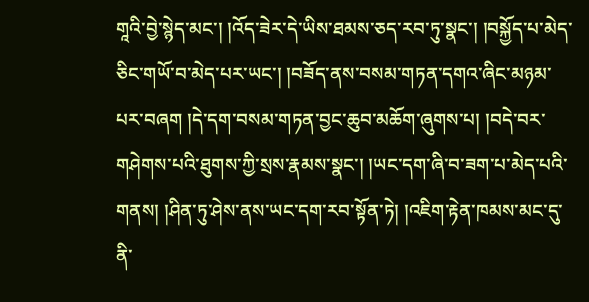གཱའི་བྱེ་སྙེད་མང་། །འོད་ཟེར་དེ་ཡིས་ཐམས་ཅད་རབ་ཏུ་སྣང་། །བསྐྱོད་པ་མེད་ཅིང་གཡོ་བ་མེད་པར་ཡང་། །བཟོད་ནས་བསམ་གཏན་དགའ་ཞིང་མཉམ་པར་བཞག །དེ་དག་བསམ་གཏན་བྱང་ཆུབ་མཆོག་ཞུགས་པ། །བདེ་བར་གཤེགས་པའི་ཐུགས་ཀྱི་སྲས་རྣམས་སྣང་། །ཡང་དག་ཞི་བ་ཟག་པ་མེད་པའི་གནས། །ཤིན་ཏུ་ཤེས་ནས་ཡང་དག་རབ་སྟོན་ཏེ། །འཇིག་རྟེན་ཁམས་མང་དུ་ནི་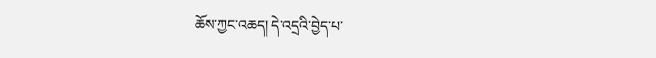ཆོས་ཀྱང་འཆད། དེ་འདྲའི་བྱེད་པ་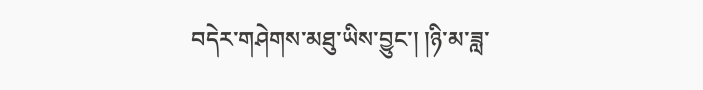བདེར་གཤེགས་མཐུ་ཡིས་བྱུང་། །ཉི་མ་ཟླ་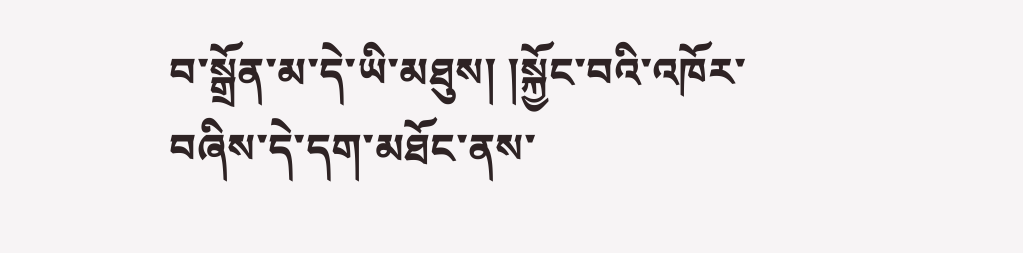བ་སྒྲོན་མ་དེ་ཡི་མཐུས། །སྐྱོང་བའི་འཁོར་བཞིས་དེ་དག་མཐོང་ནས་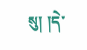སུ། །དེ་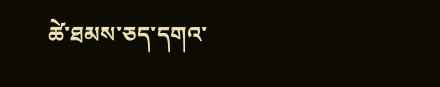ཚེ་ཐམས་ཅད་དགའ་